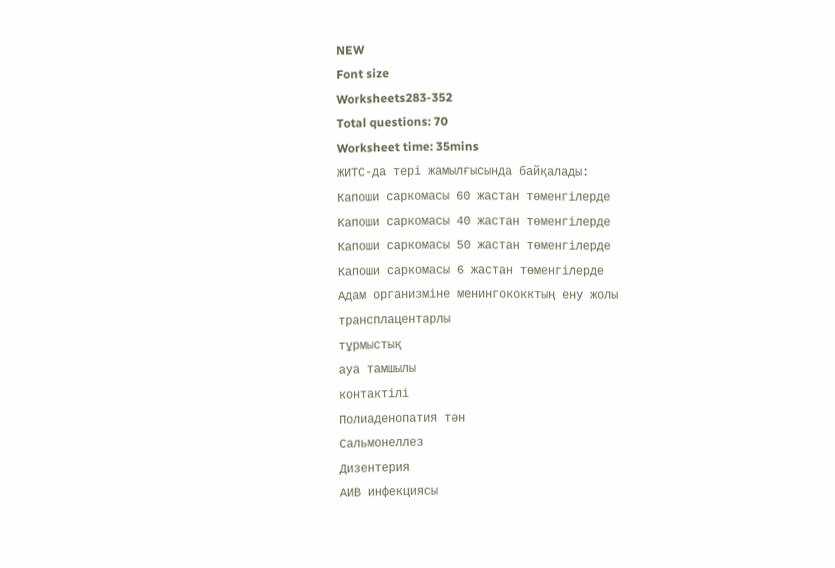NEW
Font size
Worksheets283-352
Total questions: 70
Worksheet time: 35mins
ЖИТС-да тері жамылғысында байқалады:
Капоши саркомасы 60 жастан төменгілерде
Капоши саркомасы 40 жастан төменгілерде
Капоши саркомасы 50 жастан төменгілерде
Капоши саркомасы 6 жастан төменгілерде
Адам организміне менингококктың ену жолы
трансплацентарлы
тұрмыстық
ауа тамшылы
контактілі
Полиаденопатия тән
Сальмонеллез
Дизентерия
АИВ инфекциясы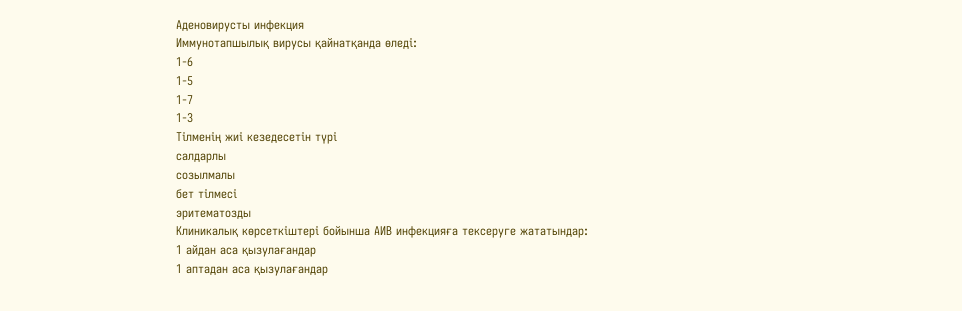Аденовирусты инфекция
Иммунотапшылық вирусы қайнатқанда өледі:
1-6
1-5
1-7
1-3
Тілменің жиі кезедесетін түрі
салдарлы
созылмалы
бет тілмесі
эритематозды
Клиникалық көрсеткіштері бойынша АИВ инфекцияға тексеруге жататындар:
1 айдан аса қызулағандар
1 аптадан аса қызулағандар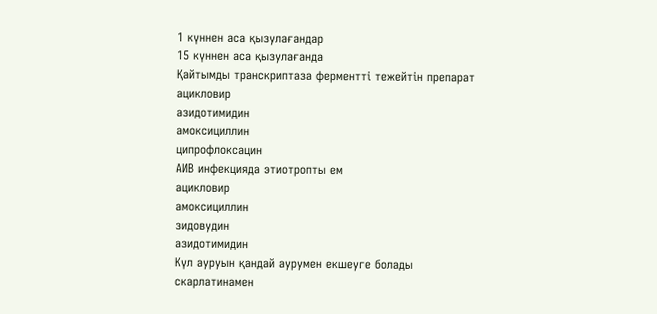1 күннен аса қызулағандар
15 күннен аса қызулағанда
Қайтымды транскриптаза ферментті тежейтін препарат
ацикловир
азидотимидин
амоксициллин
ципрофлоксацин
АИВ инфекцияда этиотропты ем
ацикловир
амоксициллин
зидовудин
азидотимидин
Күл ауруын қандай аурумен екшеуге болады
скарлатинамен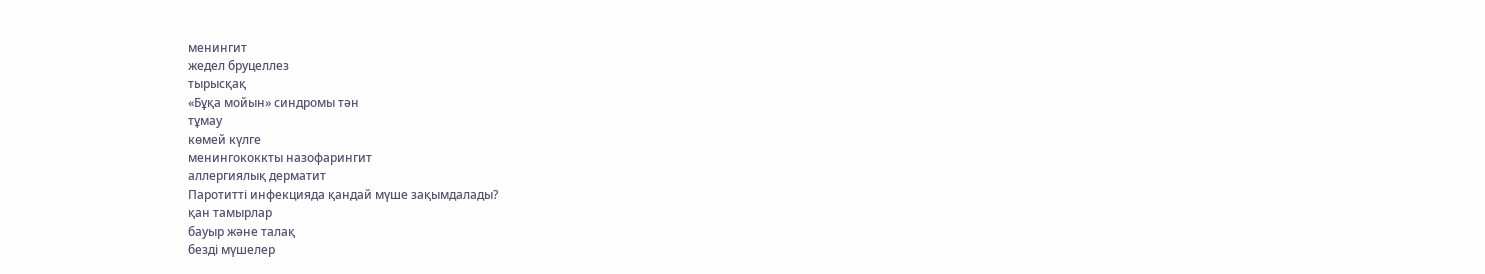менингит
жедел бруцеллез
тырысқақ
«Бұқа мойын» синдромы тән
тұмау
көмей күлге
менингококкты назофарингит
аллергиялық дерматит
Паротитті инфекцияда қандай мүше зақымдалады?
қан тамырлар
бауыр және талақ
безді мүшелер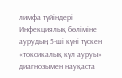лимфа түйіндері
Инфекциялық бөліміне аурудың 5-ші күні түскен «токсикалық күл ауруы» диагнозымен науқаста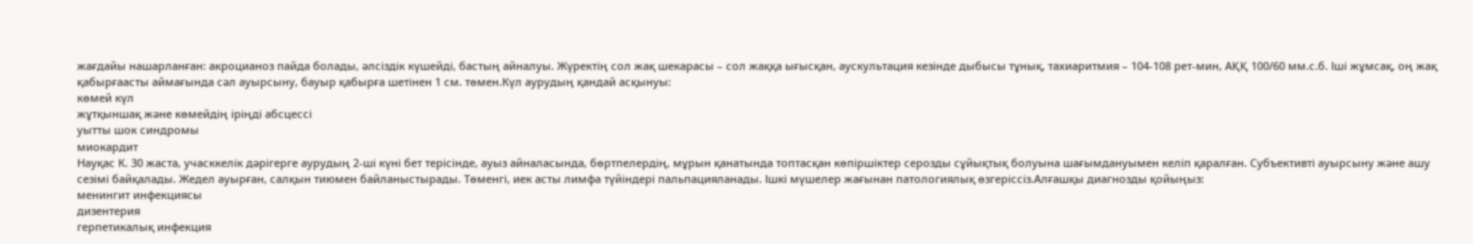жағдайы нашарланған: акроцианоз пайда болады, әлсіздік күшейді, бастың айналуы. Жүректің сол жақ шекарасы – сол жаққа ығысқан, аускультация кезінде дыбысы тұнық, тахиаритмия – 104-108 рет-мин, АҚҚ 100/60 мм.с.б. Іші жұмсақ, оң жақ қабырғаасты аймағында сәл ауырсыну, бауыр қабырға шетінен 1 см. төмен.Күл аурудың қандай асқынуы:
көмей күл
жұтқыншақ және көмейдің іріңді абсцессі
уытты шок синдромы
миокардит
Науқас К. 30 жаста, учасккелік дәрігерге аурудың 2-ші күні бет терісінде, ауыз айналасында, бөртпелердің, мұрын қанатында топтасқан көпіршіктер серозды сұйықтық болуына шағымдануымен келіп қаралған. Субъективті ауырсыну және ашу сезімі байқалады. Жедел ауырған, салқын тиюмен байланыстырады. Төменгі, иек асты лимфа түйіндері пальпацияланады. Ішкі мүшелер жағынан патологиялық өзгеріссіз.Алғашқы диагнозды қойыңыз:
менингит инфекциясы
дизентерия
герпетикалық инфекция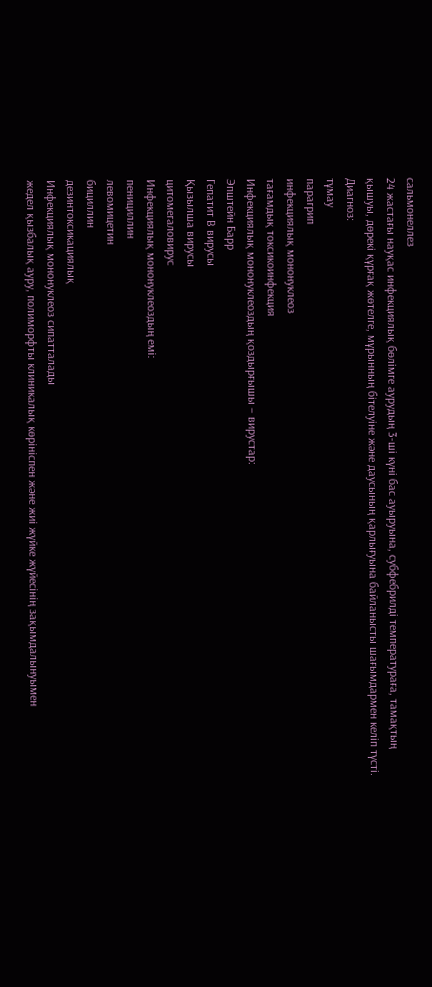сальмонеллез
24 жастағы науқас инфекциялық бөлімге аурудың 3-ші күні бас ауыруына, субфебрилді температураға, тамақтың қышуы, дөрекі құрғақ жөтелге, мұрынның бітелуіне және даусының қарлығуына байланысты шағымдармен келіп түсті. Диагноз:
тұмау
парагрип
инфекциялық мононуклеоз
тағамдық токсикоинфекция
Инфекциялық мононуклеоздың қоздырғышы – вирустар:
Эпштейн Барр
Гепатит В вирусы
Қызылша вирусы
цитомегаловирус
Инфекциялық мононуклеоздың емі:
пенициллин
левомицетин
бициллин
дезинтоксикациялық
Инфекциялық мононуклеоз сипатталады
жедел қызбалық ауру, полиморфты клиникалық көрініспен және жиі жүйке жүйесінің зақымдалынуымен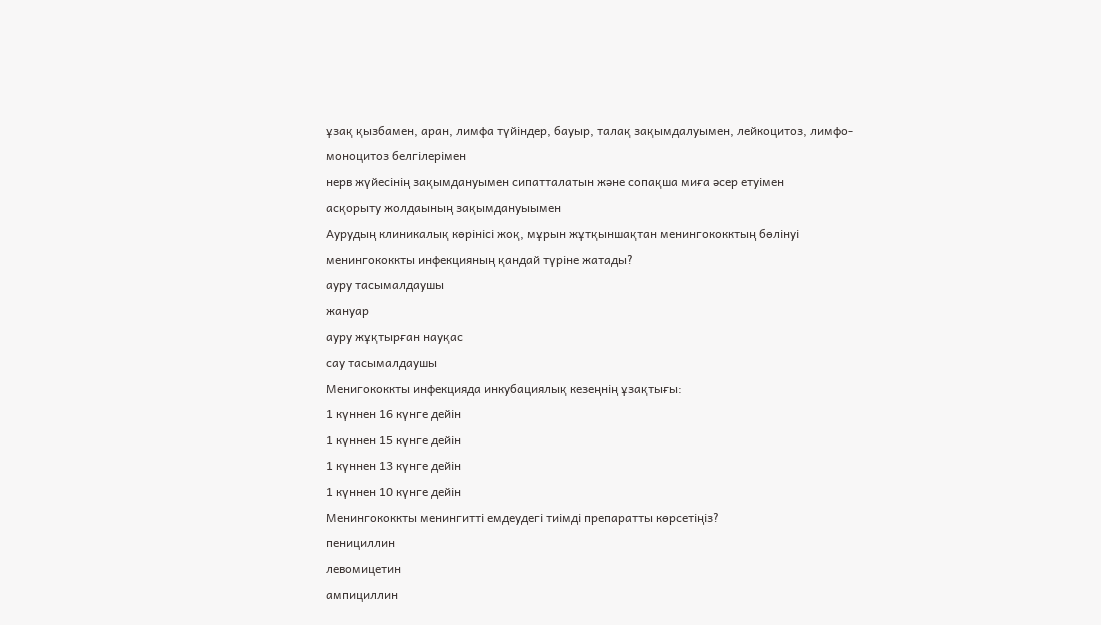ұзақ қызбамен, аран, лимфа түйіндер, бауыр, талақ зақымдалуымен, лейкоцитоз, лимфо-моноцитоз белгілерімен
нерв жүйесінің зақымдануымен сипатталатын және сопақша миға әсер етуімен
асқорыту жолдаының зақымдануыымен
Аурудың клиникалық көрінісі жоқ, мұрын жұтқыншақтан менингококктың бөлінуі менингококкты инфекцияның қандай түріне жатады?
ауру тасымалдаушы
жануар
ауру жұқтырған науқас
сау тасымалдаушы
Менигококкты инфекцияда инкубациялық кезеңнің ұзақтығы:
1 күннен 16 күнге дейін
1 күннен 15 күнге дейін
1 күннен 13 күнге дейін
1 күннен 10 күнге дейін
Менингококкты менингитті емдеудегі тиімді препаратты көрсетіңіз?
пенициллин
левомицетин
ампициллин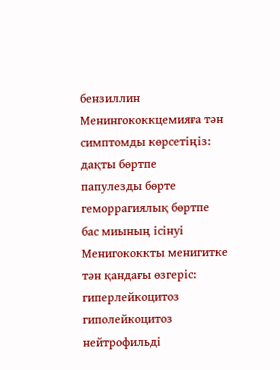бензиллин
Менингококкцемияға тән симптомды көрсетіңіз:
дақты бөртпе
папулезды бөрте
геморрагиялық бөртпе
бас миының ісінуі
Менигококкты менигитке тән қандағы өзгеріс:
гиперлейкоцитоз
гиполейкоцитоз
нейтрофильді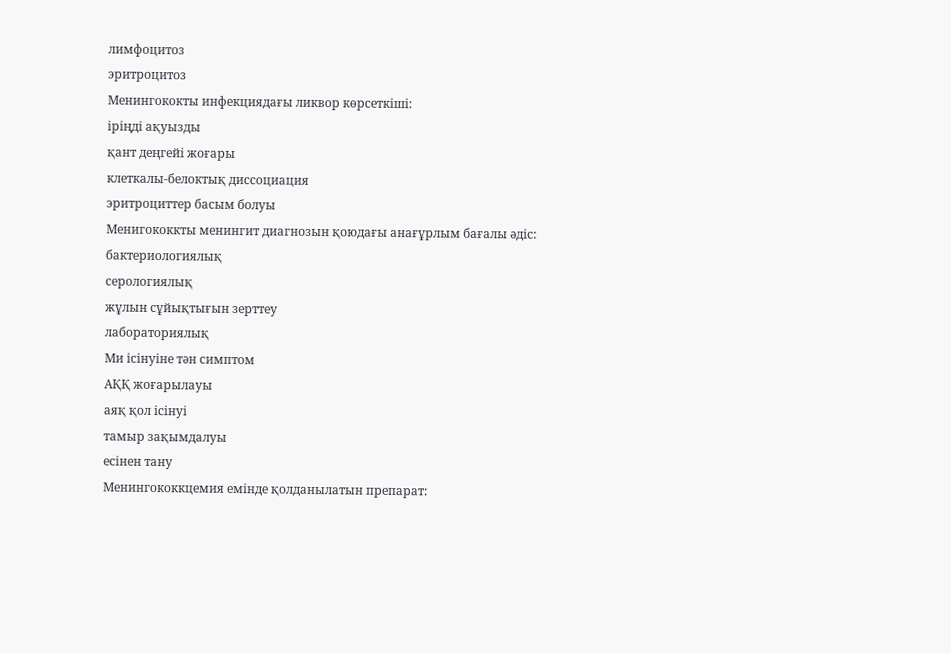лимфоцитоз
эритроцитоз
Менингококты инфекциядағы ликвор көрсеткіші:
іріңді ақуызды
қант деңгейі жоғары
клеткалы-белоктық диссоциация
эритроциттер басым болуы
Менигококкты менингит диагнозын қоюдағы анағұрлым бағалы әдіс:
бактериологиялық
серологиялық
жұлын сұйықтығын зерттеу
лабораториялық
Ми ісінуіне тән симптом
АҚҚ жоғарылауы
аяқ қол ісінуі
тамыр зақымдалуы
есінен тану
Менингококкцемия емінде қолданылатын препарат: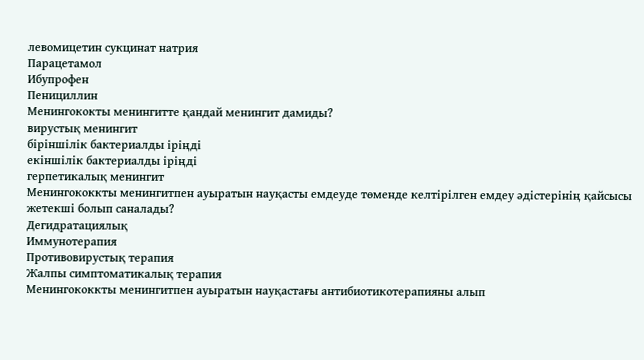левомицетин сукцинат натрия
Парацетамол
Ибупрофен
Пенициллин
Менингококты менингитте қандай менингит дамиды?
вирустық менингит
біріншілік бактериалды іріңді
екіншілік бактериалды іріңді
герпетикалық менингит
Менингококкты менингитпен ауыратын науқасты емдеуде төменде келтірілген емдеу әдістерінің қайсысы жетекші болып саналады?
Дегидратациялық
Иммунотерапия
Противовирустық терапия
Жалпы симптоматикалық терапия
Менингококкты менингитпен ауыратын науқастағы антибиотикотерапияны алып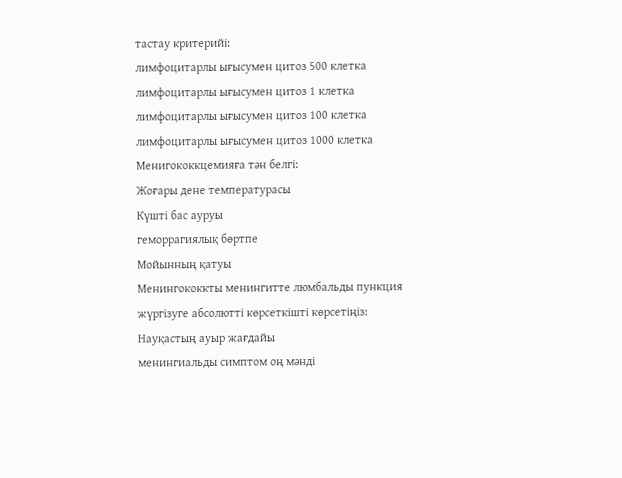тастау критерийі:
лимфоцитарлы ығысумен цитоз 500 клетка
лимфоцитарлы ығысумен цитоз 1 клетка
лимфоцитарлы ығысумен цитоз 100 клетка
лимфоцитарлы ығысумен цитоз 1000 клетка
Менигококкцемияға тән белгі:
Жоғары дене температурасы
Күшті бас ауруы
геморрагиялық бөртпе
Мойынның қатуы
Менингококкты менингитте люмбальды пункция жүргізуге абсолютті көрсеткішті көрсетіңіз:
Науқастың ауыр жағдайы
менингиальды симптом оң мәнді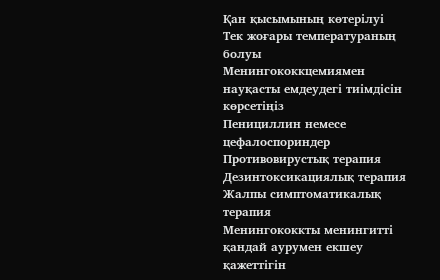Қан қысымының көтерілуі
Тек жоғары температураның болуы
Менингококкцемиямен науқасты емдеудегі тиімдісін көрсетіңіз
Пенициллин немесе цефалоспориндер
Противовирустық терапия
Дезинтоксикациялық терапия
Жалпы симптоматикалық терапия
Менингококкты менингитті қандай аурумен екшеу қажеттігін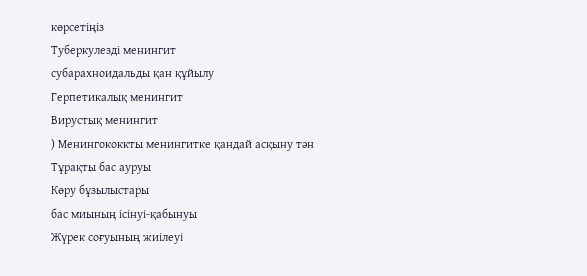көрсетіңіз
Туберкулезді менингит
субарахноидальды қан құйылу
Герпетикалық менингит
Вирустық менингит
) Менингококкты менингитке қандай асқыну тән
Тұрақты бас ауруы
Көру бұзылыстары
бас миының ісінуі-қабынуы
Жүрек соғуының жиілеуі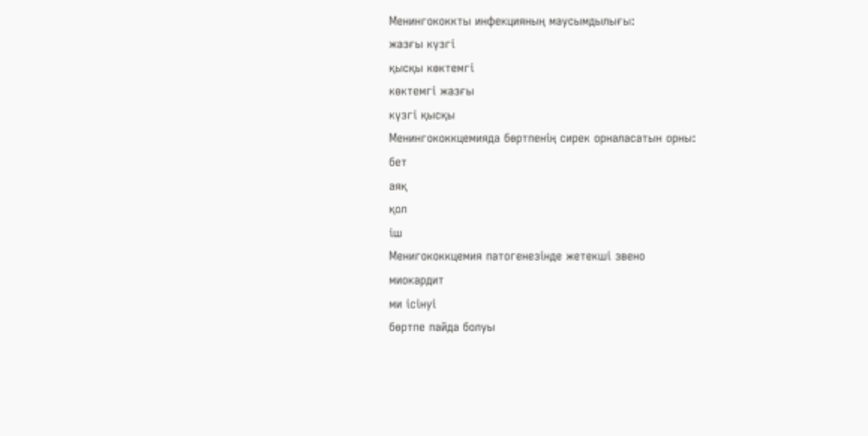Менингококкты инфекцияның маусымдылығы:
жазғы күзгі
қысқы көктемгі
көктемгі жазғы
күзгі қысқы
Менингококкцемияда бөртпенің сирек орналасатын орны:
бет
аяқ
қол
іш
Менигококкцемия патогенезінде жетекші звено
миокардит
ми ісінуі
бөртпе пайда болуы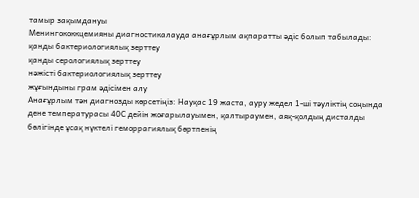тамыр зақымдануы
Менингококкцемияны диагностикалауда анағұрлым ақпаратты әдіс болып табылады:
қанды бактериологиялық зерттеу
қанды серологиялық зерттеу
нәжісті бактериологиялық зерттеу
жұғындыны грам әдісімен алу
Анағұрлым тән диагнозды көрсетіңіз: Науқас 19 жаста, ауру жедел 1-ші тәуліктің соңында дене температурасы 40С дейін жоғарылауымен, қалтыраумен, аяқ-қолдың дисталды бөлігінде ұсақ нүктелі геморрагиялық бөртпенің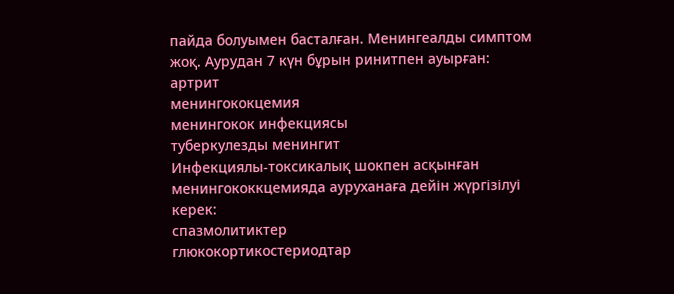пайда болуымен басталған. Менингеалды симптом жоқ. Аурудан 7 күн бұрын ринитпен ауырған:
артрит
менингококцемия
менингокок инфекциясы
туберкулезды менингит
Инфекциялы-токсикалық шокпен асқынған менингококкцемияда ауруханаға дейін жүргізілуі керек:
спазмолитиктер
глюкокортикостериодтар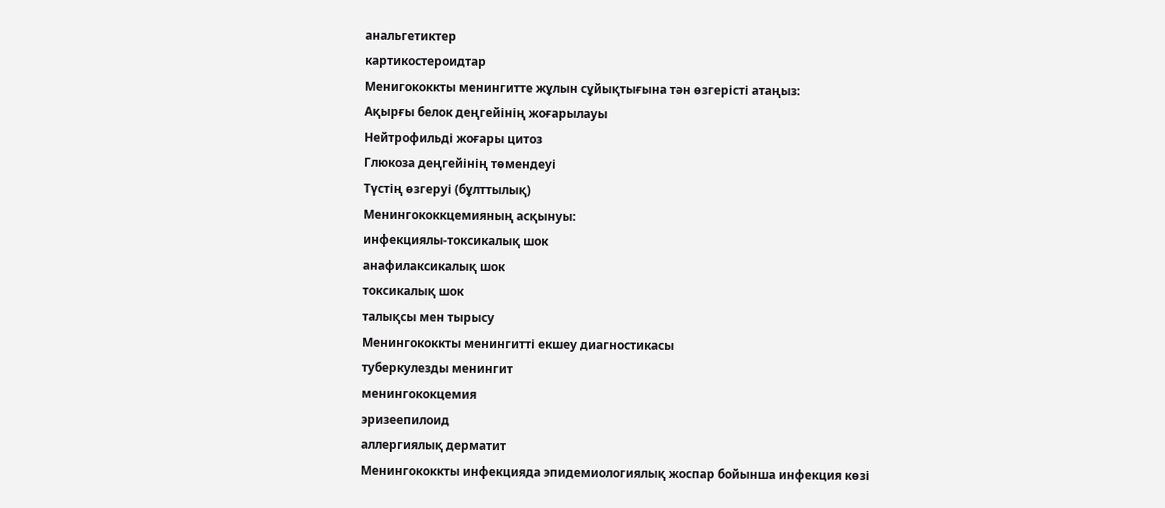анальгетиктер
картикостероидтар
Менигококкты менингитте жұлын сұйықтығына тән өзгерісті атаңыз:
Ақырғы белок деңгейінің жоғарылауы
Нейтрофильді жоғары цитоз
Глюкоза деңгейінің төмендеуі
Түстің өзгеруі (бұлттылық)
Менингококкцемияның асқынуы:
инфекциялы-токсикалық шок
анафилаксикалық шок
токсикалық шок
талықсы мен тырысу
Менингококкты менингитті екшеу диагностикасы
туберкулезды менингит
менингококцемия
эризеепилоид
аллергиялық дерматит
Менингококкты инфекцияда эпидемиологиялық жоспар бойынша инфекция көзі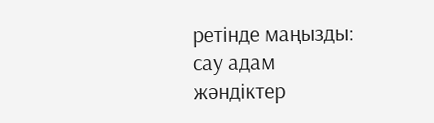ретінде маңызды:
сау адам
жәндіктер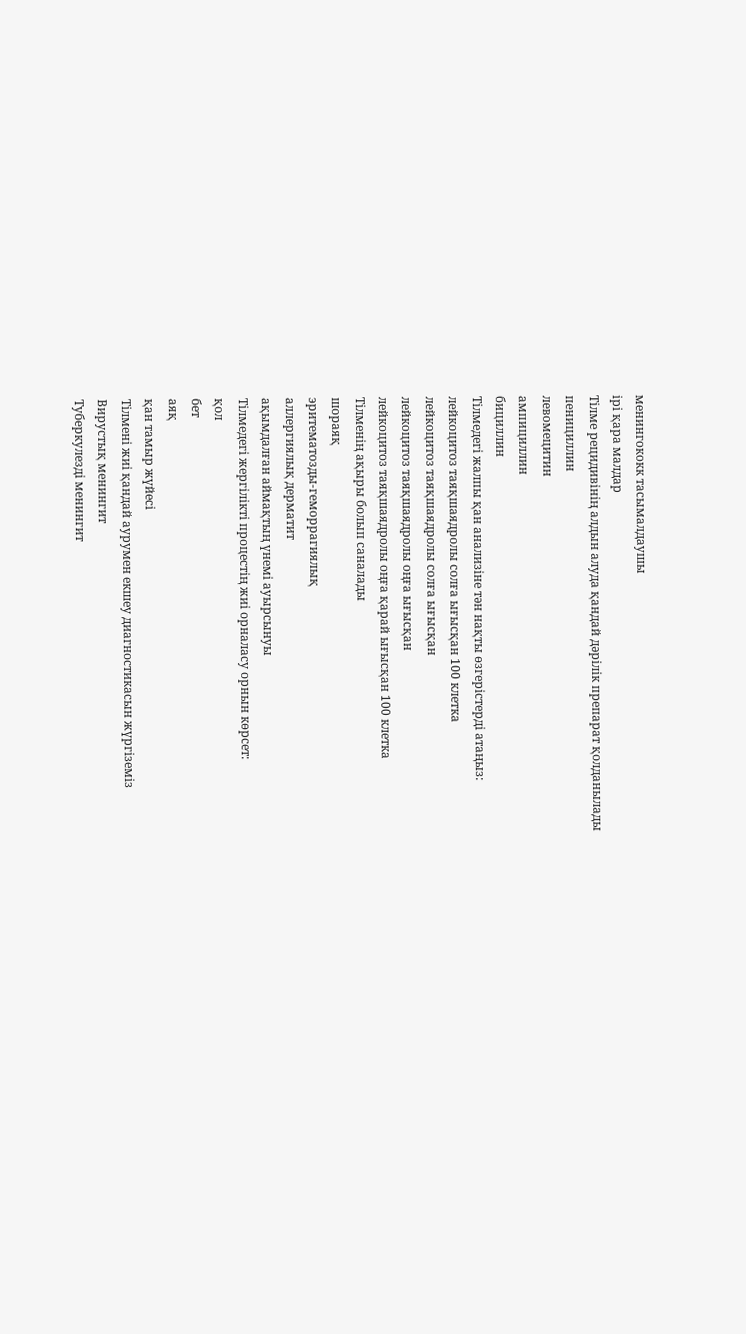менингококк тасымалдаушы
ірі қара малдар
Тілме рецидивінің алдын алуда қандай дәрілік препарат қолданылады
пенициллин
левомецитин
ампициллин
бициллин
Тілмедегі жалпы қан анализіне тән нақты өзгерістерді атаңыз:
лейкоцитоз таяқшаядролы солға ығысқан 100 клетка
лейкоцитоз таяқшаядролы солға ығысқан
лейкоцитоз таяқшаядролы оңға ығысқан
лейкоцитоз таяқшаядролы оңға қарай ығысқан 100 клетка
Тілменің ақыры болып саналады
шораяқ
эритематозды-геморрагиялық
аллергиялық дерматит
ақымдалған аймақтың үнемі ауырсынуы
Тілмедегі жергілікті процестің жиі орналасу орнын көрсет:
қол
бет
аяқ
қан тамыр жүйесі
Тілмені жиі қандай аурумен екшеу диагностикасын жүргіземіз
Вирустық менингит
Туберкулезді менингит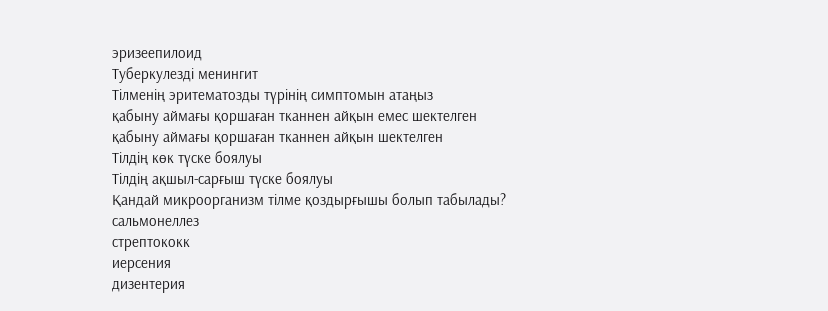эризеепилоид
Туберкулезді менингит
Тілменің эритематозды түрінің симптомын атаңыз
қабыну аймағы қоршаған тканнен айқын емес шектелген
қабыну аймағы қоршаған тканнен айқын шектелген
Тілдің көк түске боялуы
Тілдің ақшыл-сарғыш түске боялуы
Қандай микроорганизм тілме қоздырғышы болып табылады?
сальмонеллез
стрептококк
иерсения
дизентерия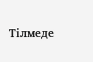Тілмеде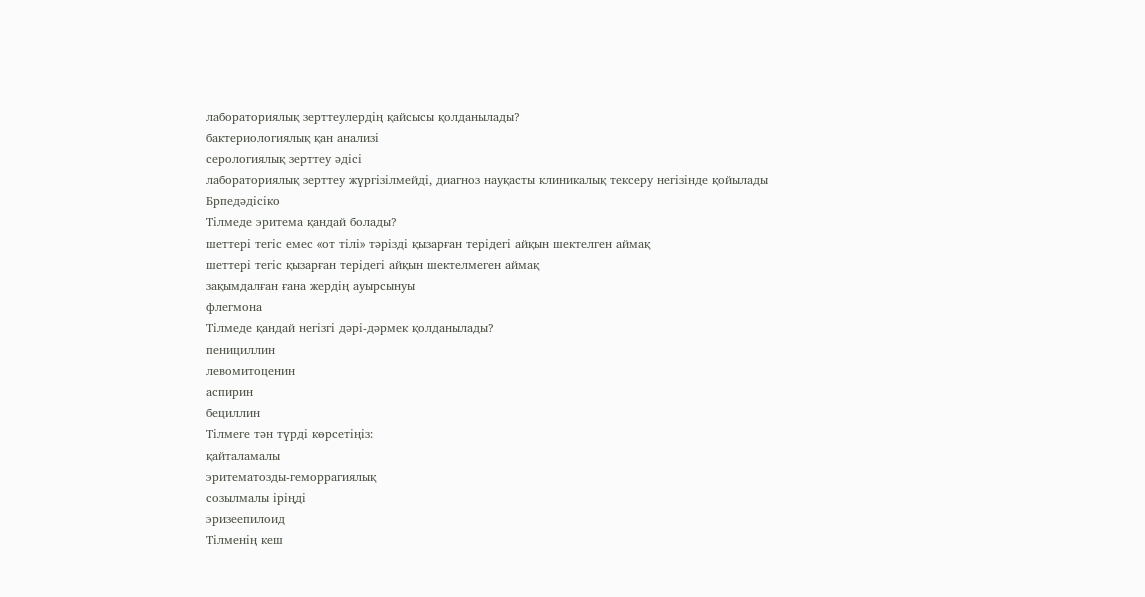лабораториялық зерттеулердің қайсысы қолданылады?
бактериологиялық қан анализі
серологиялық зерттеу әдісі
лабораториялық зерттеу жүргізілмейді, диагноз науқасты клиникалық тексеру негізінде қойылады
Брпедәдісіко
Тілмеде эритема қандай болады?
шеттері тегіс емес «от тілі» тәрізді қызарған терідегі айқын шектелген аймақ
шеттері тегіс қызарған терідегі айқын шектелмеген аймақ
зақымдалған ғана жердің ауырсынуы
флегмона
Тілмеде қандай негізгі дәрі-дәрмек қолданылады?
пенициллин
левомитоценин
аспирин
бециллин
Тілмеге тән түрді көрсетіңіз:
қайталамалы
эритематозды-геморрагиялық
созылмалы іріңді
эризеепилоид
Тілменің кеш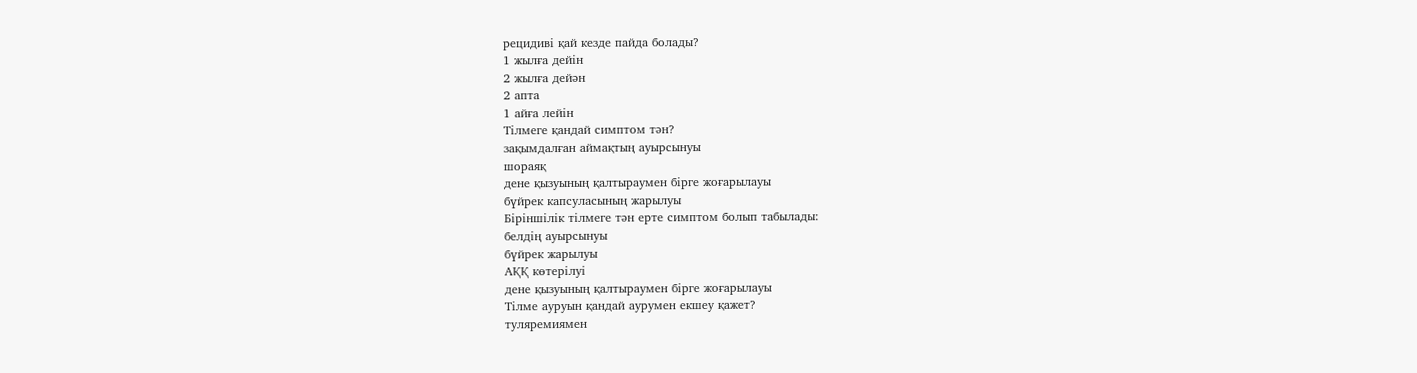рецидиві қай кезде пайда болады?
1 жылға дейін
2 жылға дейән
2 апта
1 айға лейін
Тілмеге қандай симптом тән?
зақымдалған аймақтың ауырсынуы
шораяқ
дене қызуының қалтыраумен бірге жоғарылауы
бүйрек капсуласының жарылуы
Біріншілік тілмеге тән ерте симптом болып табылады:
белдің ауырсынуы
бүйрек жарылуы
АҚҚ көтерілуі
дене қызуының қалтыраумен бірге жоғарылауы
Тілме ауруын қандай аурумен екшеу қажет?
туляремиямен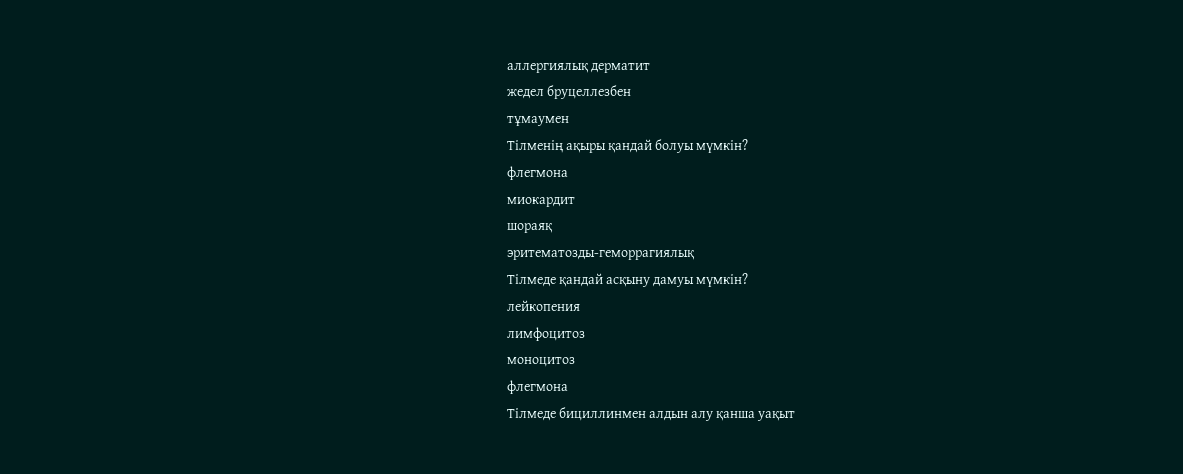аллергиялық дерматит
жедел бруцеллезбен
тұмаумен
Тілменің ақыры қандай болуы мүмкін?
флегмона
миокардит
шораяқ
эритематозды-геморрагиялық
Тілмеде қандай асқыну дамуы мүмкін?
лейкопения
лимфоцитоз
моноцитоз
флегмона
Тілмеде бициллинмен алдын алу қанша уақыт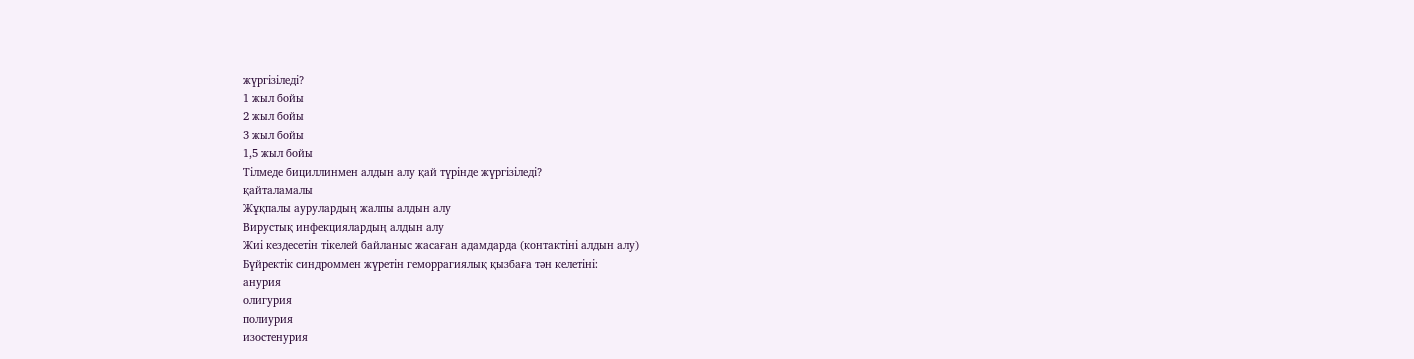жүргізіледі?
1 жыл бойы
2 жыл бойы
3 жыл бойы
1,5 жыл бойы
Тілмеде бициллинмен алдын алу қай түрінде жүргізіледі?
қайталамалы
Жұқпалы аурулардың жалпы алдын алу
Вирустық инфекциялардың алдын алу
Жиі кездесетін тікелей байланыс жасаған адамдарда (контактіні алдын алу)
Бүйректік синдроммен жүретін геморрагиялық қызбаға тән келетіні:
анурия
олигурия
полиурия
изостенурия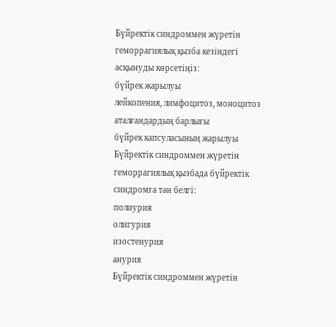Бүйректік синдроммен жүретін геморрагиялық қызба кезіндегі асқынуды көрсетіңіз:
бүйрек жарылуы
лейкопения, лимфоцитоз, моноцитоз
аталғандардың барлығы
бүйрек капсуласының жарылуы
Бүйректік синдроммен жүретін геморрагиялық қызбада бүйректік синдромға тән белгі:
полиурия
олигурия
изостенурия
анурия
Бүйректік синдроммен жүретін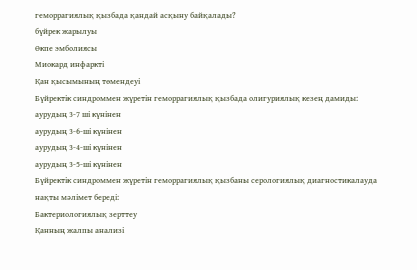геморрагиялық қызбада қандай асқыну байқалады?
бүйрек жарылуы
Өкпе эмболиясы
Миокард инфаркті
Қан қысымының төмендеуі
Бүйректік синдроммен жүретін геморрагиялық қызбада олигуриялық кезең дамиды:
аурудың 3-7 ші күнінен
аурудың 3-6-ші күнінен
аурудың 3-4-ші күнінен
аурудың 3-5-ші күнінен
Бүйректік синдроммен жүретін геморрагиялық қызбаны серологиялық диагностикалауда нақты мәлімет береді:
Бактериологиялық зерттеу
Қанның жалпы анализі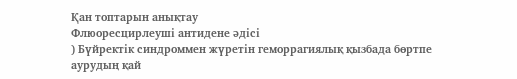Қан топтарын анықтау
Флюоресцирлеуші антидене әдісі
) Бүйректік синдроммен жүретін геморрагиялық қызбада бөртпе аурудың қай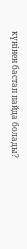күнінен бастап пайда болады?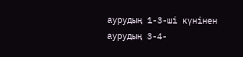аурудың 1-3-ші күнінен
аурудың 3-4-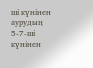ші күнінен
аурудың 5-7-ші күнінен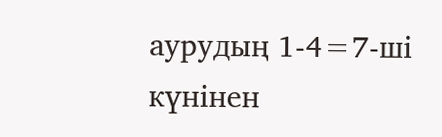аурудың 1-4=7-ші күнінен